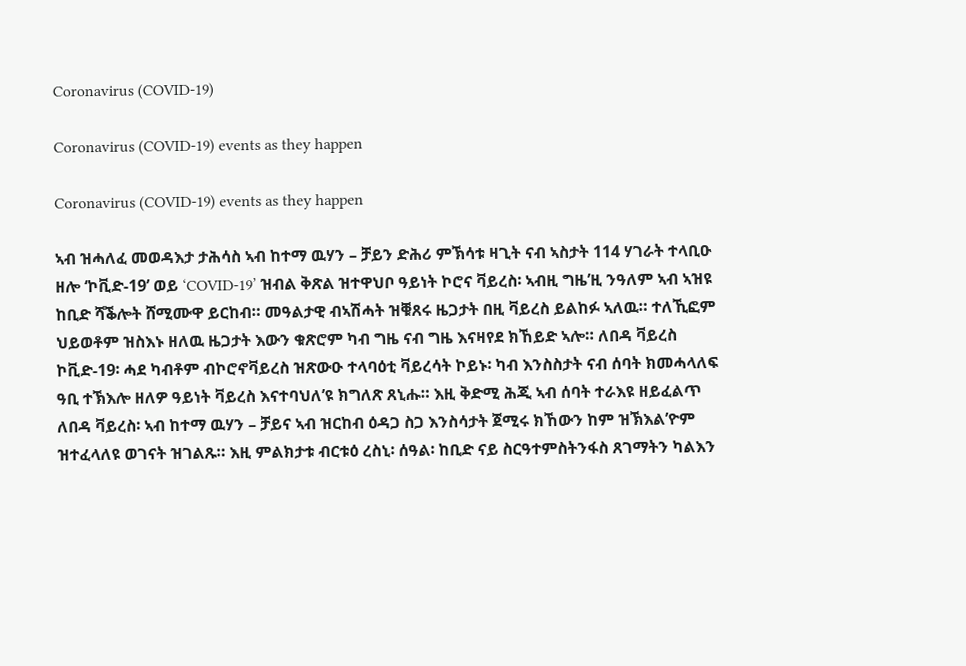Coronavirus (COVID-19)

Coronavirus (COVID-19) events as they happen

Coronavirus (COVID-19) events as they happen

ኣብ ዝሓለፈ መወዳእታ ታሕሳስ ኣብ ከተማ ዉሃን – ቻይን ድሕሪ ምኽሳቱ ዛጊት ናብ ኣስታት 114 ሃገራት ተላቢዑ ዘሎ ‘ኮቪድ-19’ ወይ ‘COVID-19’ ዝብል ቅጽል ዝተዋህቦ ዓይነት ኮሮና ቫይረስ፡ ኣብዚ ግዜ’ዚ ንዓለም ኣብ ኣዝዩ ከቢድ ሻቕሎት ሸሚሙዋ ይርከብ። መዓልታዊ ብኣሽሓት ዝቑጸሩ ዜጋታት በዚ ቫይረስ ይልከፉ ኣለዉ። ተለኺፎም ህይወቶም ዝስእኑ ዘለዉ ዜጋታት እውን ቁጽሮም ካብ ግዜ ናብ ግዜ እናዛየደ ክኸይድ ኣሎ። ለበዳ ቫይረስ ኮቪድ-19፡ ሓደ ካብቶም ብኮሮኖቫይረስ ዝጽውዑ ተላባዕቲ ቫይረሳት ኮይኑ፡ ካብ እንስስታት ናብ ሰባት ክመሓላለፍ ዓቢ ተኽእሎ ዘለዎ ዓይነት ቫይረስ እናተባህለ’ዩ ክግለጽ ጸኒሑ። እዚ ቅድሚ ሕጂ ኣብ ሰባት ተራእዩ ዘይፈልጥ ለበዳ ቫይረስ፡ ኣብ ከተማ ዉሃን – ቻይና ኣብ ዝርከብ ዕዳጋ ስጋ እንስሳታት ጀሚሩ ክኸውን ከም ዝኽእል’ዮም ዝተፈላለዩ ወገናት ዝገልጹ። እዚ ምልክታቱ ብርቱዕ ረስኒ፡ ሰዓል፡ ከቢድ ናይ ስርዓተምስትንፋስ ጸገማትን ካልእን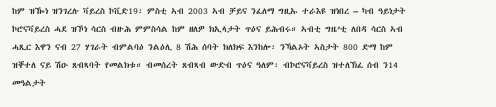ከም ዝዀነ ዝንገረሉ ቫይረስ ኮቪድ19፡ ምስቲ ኣብ 2003 ኣብ ቻይና ንፈለማ ግዚኡ ተራእዩ ዝነበረ – ካብ ዓይነታት ኮሮናቫይረስ ሓደ ዝኾነ ሳርስ ብዙሕ ምምስሳል ከም ዘለዎ ክኢላታት ጥዕና ይሕብሩ። ኣብቲ ግዜ’ቲ ለበዳ ሳርስ ኣብ ሓጺር እዋን ናብ 27 ሃገራት ብምልባዕ ንልዕሊ 8 ሽሕ ሰባት ክለክፍ እንከሎ፡ ንኻልኦት ኣስታት 800 ድማ ከም ዝቐተለ ናይ ሽዑ ጸብጻባት የመልክቱ። ብመሰረት ጸብጻብ ውድብ ጥዕና ዓለም፡ ብኮሮናቫይረስ ዝተለኽፈ ሰብ ን14 መዓልታት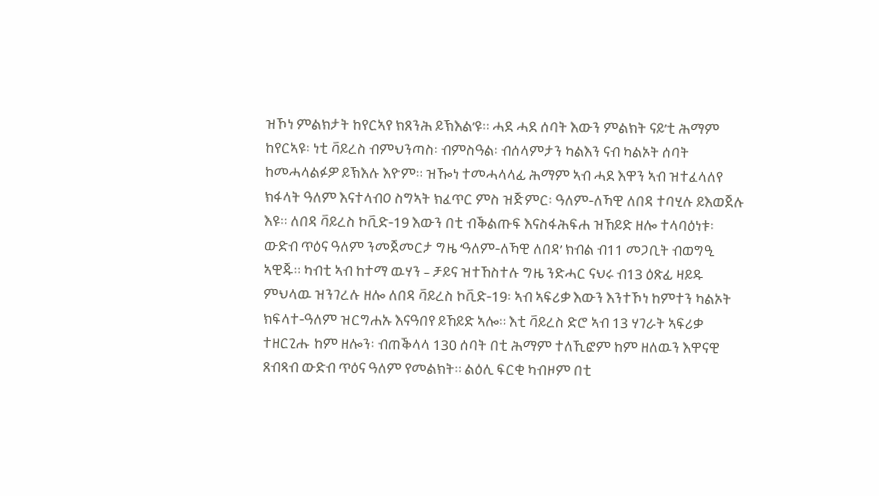ዝኾነ ምልክታት ከየርኣየ ክጸንሕ ይኽእል’ዩ። ሓደ ሓደ ሰባት እውን ምልክት ናይ’ቲ ሕማም ከየርኣዩ፡ ነቲ ቫይረስ ብምህንጣስ፡ ብምስዓል፡ ብሰላምታን ካልእን ናብ ካልኦት ሰባት ከመሓላልፉዎ ይኽእሉ እዮም። ዝዀነ ተመሓላላፊ ሕማም ኣብ ሓደ እዋን ኣብ ዝተፈላለየ ክፋላት ዓለም እናተላብዐ ስግኣት ክፈጥር ምስ ዝጅምር፡ ዓለም-ለኻዊ ለበዳ ተባሂሉ ይእወጀሉ እዩ። ለበዳ ቫይረስ ኮቪድ-19 እውን በቲ ብቕልጡፍ እናስፋሕፍሐ ዝኸይድ ዘሎ ተላባዕነቱ፡ ውድብ ጥዕና ዓለም ንመጀመርታ ግዜ ‘ዓለም-ለኻዊ ለበዳ’ ክብል ብ11 መጋቢት ብወግዒ ኣዊጁ። ካብቲ ኣብ ከተማ ዉሃን – ቻይና ዝተኸስተሉ ግዜ ንድሓር ናህሩ ብ13 ዕጽፊ ዛይዱ ምህላዉ ዝንገረሉ ዘሎ ለበዳ ቫይረስ ኮቪድ-19፡ ኣብ ኣፍሪቃ እውን እንተኾነ ከምተን ካልኦት ክፍላተ-ዓለም ዝርግሐኡ እናዓበየ ይኸይድ ኣሎ። እቲ ቫይረስ ድሮ ኣብ 13 ሃገራት ኣፍሪቃ ተዘርጊሑ ከም ዘሎን፡ ብጠቕላላ 130 ሰባት በቲ ሕማም ተለኺፎም ከም ዘለዉን እዋናዊ ጸብጻብ ውድብ ጥዕና ዓለም የመልክት። ልዕሊ ፍርቂ ካብዞም በቲ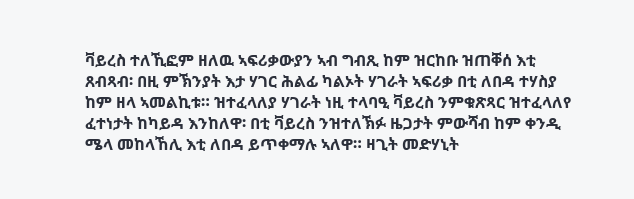ቫይረስ ተለኺፎም ዘለዉ ኣፍሪቃውያን ኣብ ግብጺ ከም ዝርከቡ ዝጠቐሰ እቲ ጸብጻብ፡ በዚ ምኽንያት እታ ሃገር ሕልፊ ካልኦት ሃገራት ኣፍሪቃ በቲ ለበዳ ተሃስያ ከም ዘላ ኣመልኪቱ። ዝተፈላለያ ሃገራት ነዚ ተላባዒ ቫይረስ ንምቁጽጻር ዝተፈላለየ ፈተነታት ከካይዳ እንከለዋ፡ በቲ ቫይረስ ንዝተለኽፉ ዜጋታት ምውሻብ ከም ቀንዲ ሜላ መከላኸሊ እቲ ለበዳ ይጥቀማሉ ኣለዋ። ዛጊት መድሃኒት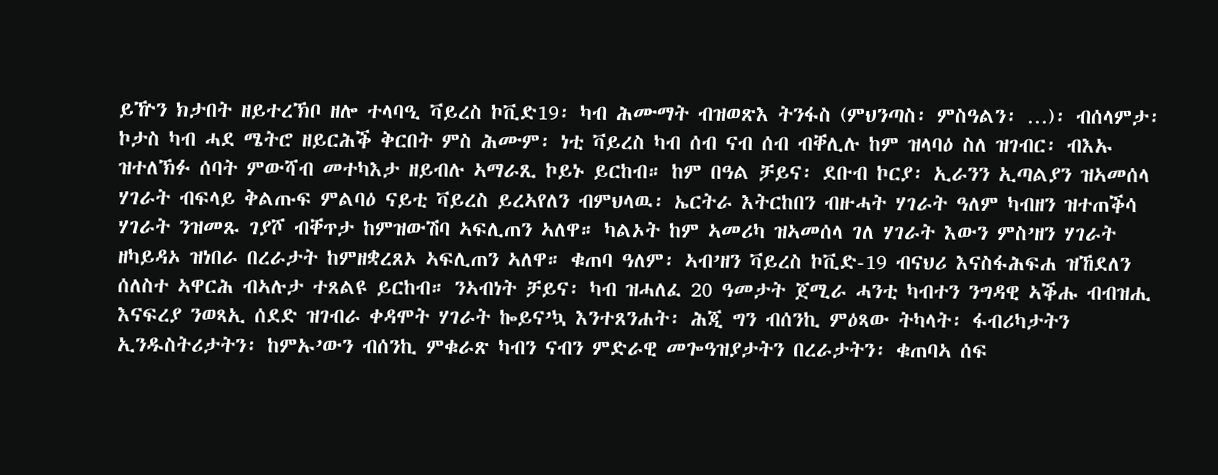ይዅን ክታበት ዘይተረኽቦ ዘሎ ተላባዒ ቫይረስ ኮቪድ19፡ ካብ ሕሙማት ብዝወጽእ ትንፋስ (ምህንጣስ፡ ምስዓልን፡ …)፡ ብሰላምታ፡ ኮታስ ካብ ሓደ ሜትሮ ዘይርሕቕ ቅርበት ምስ ሕሙም፡ ነቲ ቫይረስ ካብ ሰብ ናብ ሰብ ብቐሊሉ ከም ዝላባዕ ስለ ዝገብር፡ ብእኡ ዝተለኽፉ ሰባት ምውሻብ መተካእታ ዘይብሉ ኣማራጺ ኮይኑ ይርከብ። ከም በዓል ቻይና፡ ደቡብ ኮርያ፡ ኢራንን ኢጣልያን ዝኣመሰላ ሃገራት ብፍላይ ቅልጡፍ ምልባዕ ናይቲ ቫይረስ ይረኣየለን ብምህላዉ፡ ኤርትራ እትርከበን ብዙሓት ሃገራት ዓለም ካብዘን ዝተጠቕሳ ሃገራት ንዝመጹ ገያሾ ብቐጥታ ከምዝውሽባ ኣፍሊጠን ኣለዋ። ካልኦት ከም ኣመሪካ ዝኣመሰላ ገለ ሃገራት እውን ምስ’ዘን ሃገራት ዘካይዳኦ ዝነበራ በረራታት ከምዘቋረጸኦ ኣፍሊጠን ኣለዋ። ቁጠባ ዓለም፡ ኣብ’ዘን ቫይረስ ኮቪድ-19 ብናህሪ እናስፋሕፍሐ ዝኸደለን ሰለስተ ኣዋርሕ ብኣሉታ ተጸልዩ ይርከብ። ንኣብነት ቻይና፡ ካብ ዝሓለፈ 20 ዓመታት ጀሚራ ሓንቲ ካብተን ንግዳዊ ኣቕሑ ብብዝሒ እናፍረያ ንወጻኢ ሰደድ ዝገብራ ቀዳሞት ሃገራት ኰይና’ኳ እንተጸንሐት፡ ሕጂ ግን ብሰንኪ ምዕጻው ትካላት፡ ፋብሪካታትን ኢንዱስትሪታትን፡ ከምኡ’ውን ብሰንኪ ምቁራጽ ካብን ናብን ምድራዊ መጐዓዝያታትን በረራታትን፡ ቁጠባኣ ሰፍ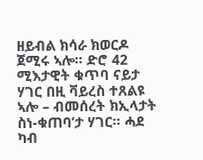ዘይብል ክሳራ ክወርዶ ጀሚሩ ኣሎ። ድሮ 42 ሚእታዊት ቁጥባ ናይታ ሃገር በዚ ቫይረስ ተጸልዩ ኣሎ – ብመሰረት ክኢላታት ስነ-ቁጠባ’ታ ሃገር። ሓደ ካብ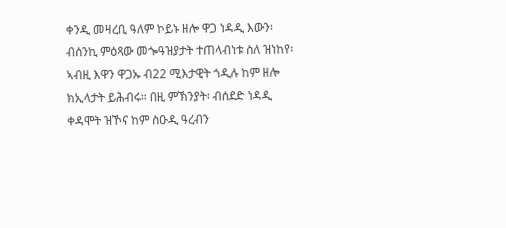ቀንዲ መዛረቢ ዓለም ኮይኑ ዘሎ ዋጋ ነዳዲ እውን፡ ብሰንኪ ምዕጻው መጐዓዝያታት ተጠላብነቱ ስለ ዝነከየ፡ ኣብዚ እዋን ዋጋኡ ብ22 ሚእታዊት ጎዲሉ ከም ዘሎ ክኢላታት ይሕብሩ። በዚ ምኽንያት፡ ብሰደድ ነዳዲ ቀዳሞት ዝኾና ከም ስዑዲ ዓረብን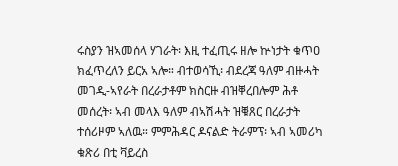ሩስያን ዝኣመሰላ ሃገራት፡ እዚ ተፈጢሩ ዘሎ ኵነታት ቁጥዐ ክፈጥረለን ይርአ ኣሎ። ብተወሳኺ፡ ብደረጃ ዓለም ብዙሓት መገዲ-ኣየራት በረራታቶም ክስርዙ ብዝቐረበሎም ሕቶ መሰረት፡ ኣብ መላእ ዓለም ብኣሽሓት ዝቑጸር በረራታት ተሰሪዞም ኣለዉ። ምምሕዳር ዶናልድ ትራምፕ፡ ኣብ ኣመሪካ ቁጽሪ በቲ ቫይረስ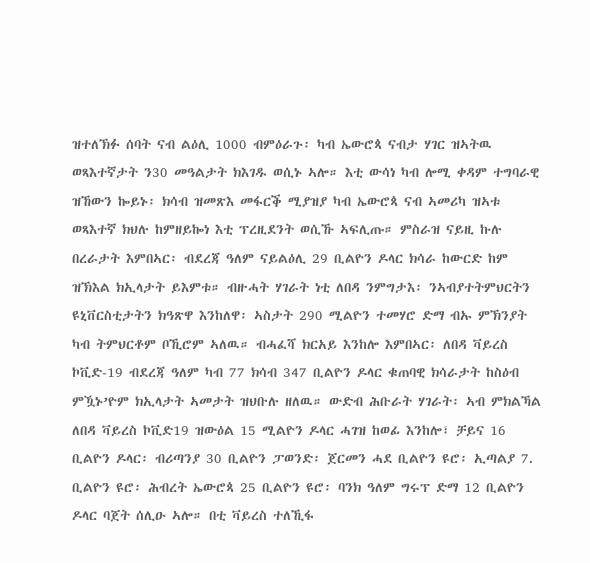ዝተለኽፉ ሰባት ናብ ልዕሊ 1000 ብምዕራጉ፡ ካብ ኤውሮጳ ናብታ ሃገር ዝኣትዉ ወጻእተኛታት ን30 መዓልታት ክእገዱ ወሲኑ ኣሎ። እቲ ውሳነ ካብ ሎሚ ቀዳም ተግባራዊ ዝኸውን ኰይኑ፡ ክሳብ ዝመጽእ መፋርቕ ሚያዝያ ካብ ኤውሮጳ ናብ ኣመሪካ ዝኣቱ ወጻእተኛ ክህሉ ከምዘይኰነ እቲ ፕረዚደንት ወሲኹ ኣፍሊጡ። ምስራዝ ናይዚ ኩሉ በረራታት እምበኣር፡ ብደረጃ ዓለም ናይልዕሊ 29 ቢልዮን ዶላር ክሳራ ከውርድ ከም ዝኽእል ክኢላታት ይእምቱ። ብዙሓት ሃገራት ነቲ ለበዳ ንምግታእ፡ ንኣብያተትምህርትን ዩኒቨርስቲታትን ክዓጽዋ እንከለዋ፡ ኣስታት 290 ሚልዮን ተመሃሮ ድማ ብኡ ምኽንያት ካብ ትምህርቶም ቦኺሮም ኣለዉ። ብሓፈሻ ክርአይ እንከሎ እምበኣር፡ ለበዳ ቫይረስ ኮቪድ-19 ብደረጃ ዓለም ካብ 77 ክሳብ 347 ቢልዮን ዶላር ቁጠባዊ ክሳራታት ከስዕብ ምዃኑ’ዮም ክኢላታት ኣመታት ዝህቡሉ ዘለዉ። ውድብ ሕቡራት ሃገራት፡ ኣብ ምክልኻል ለበዳ ቫይረስ ኮቪድ19 ዝውዕል 15 ሚልዮን ዶላር ሓገዝ ከወፊ እንከሎ፣ ቻይና 16 ቢልዮን ዶላር፡ ብሪጣንያ 30 ቢልዮን ፓወንድ፡ ጀርመን ሓደ ቢልዮን ዩሮ፡ ኢጣልያ 7. ቢልዮን ዩሮ፡ ሕብረት ኤውሮጳ 25 ቢልዮን ዩሮ፡ ባንክ ዓለም ግሩፕ ድማ 12 ቢልዮን ዶላር ባጀት ሰሊዑ ኣሎ። በቲ ቫይረስ ተለኺፋ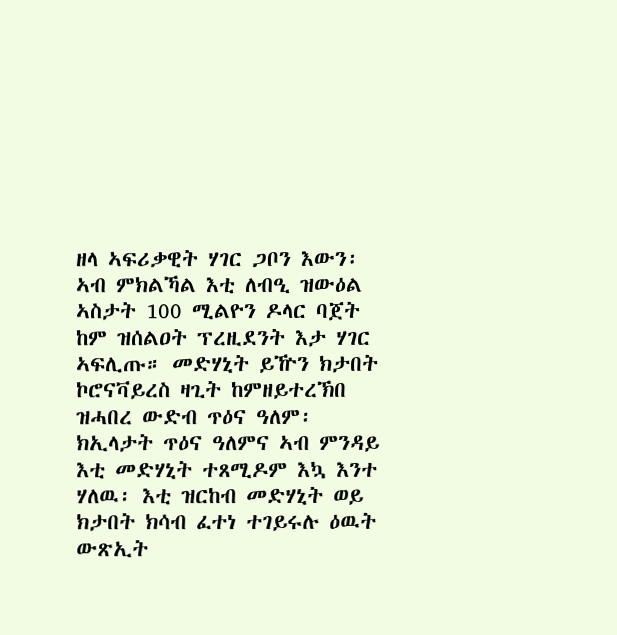ዘላ ኣፍሪቃዊት ሃገር ጋቦን እውን፡ ኣብ ምክልኻል እቲ ለብዒ ዝውዕል ኣስታት 100 ሚልዮን ዶላር ባጀት ከም ዝሰልዐት ፕረዚደንት እታ ሃገር ኣፍሊጡ። መድሃኒት ይዅን ክታበት ኮሮናቫይረስ ዛጊት ከምዘይተረኽበ ዝሓበረ ውድብ ጥዕና ዓለም፡ ክኢላታት ጥዕና ዓለምና ኣብ ምንዳይ እቲ መድሃኒት ተጸሚዶም እኳ እንተ ሃለዉ፡ እቲ ዝርከብ መድሃኒት ወይ ክታበት ክሳብ ፈተነ ተገይሩሉ ዕዉት ውጽኢት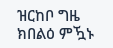ዝርከቦ ግዜ ክበልዕ ምዃኑ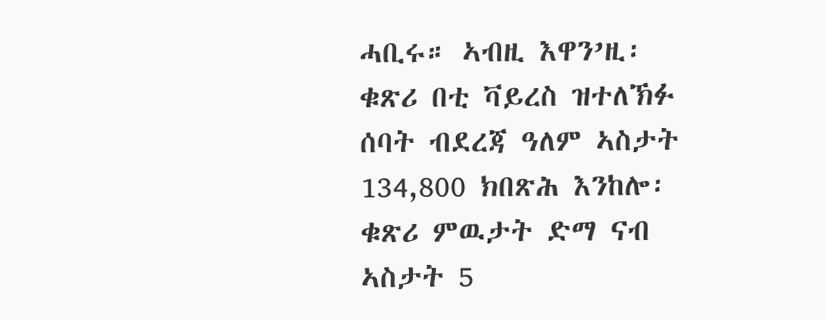ሓቢሩ። ኣብዚ እዋን’ዚ፡ ቁጽሪ በቲ ቫይረስ ዝተለኽፉ ሰባት ብደረጃ ዓለም ኣስታት 134,800 ክበጽሕ እንከሎ፡ ቁጽሪ ምዉታት ድማ ናብ ኣስታት 5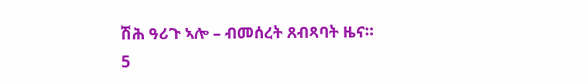ሽሕ ዓሪጉ ኣሎ – ብመሰረት ጸብጻባት ዜና።
5